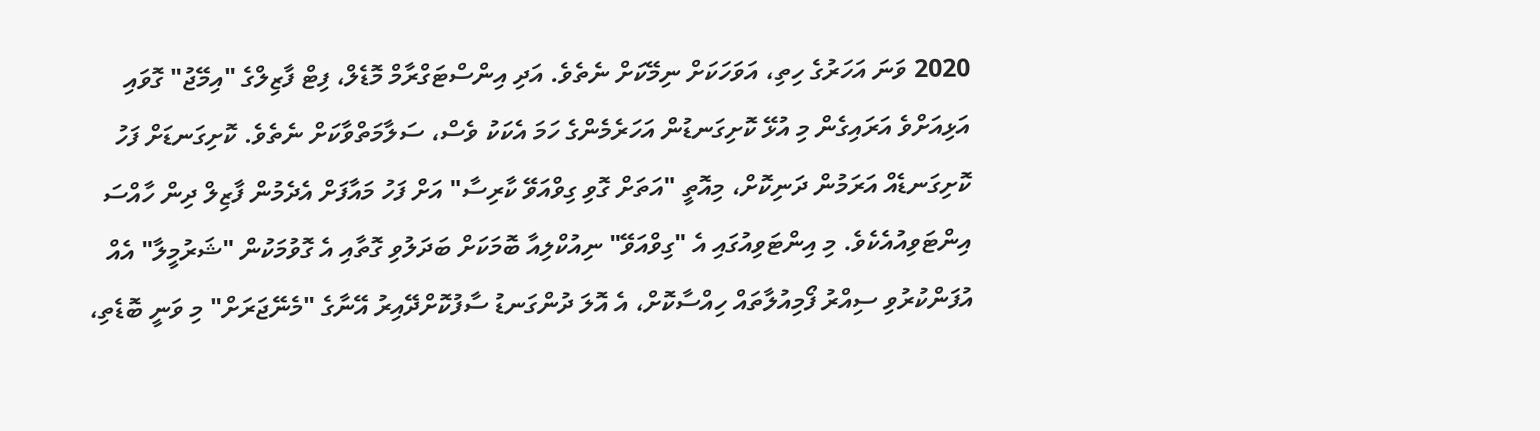2020 ވަނަ އަހަރުގެ ހިތި، އަވަހަކަށް ނިމޭކަށް ނެތެވެ. އަދި އިންސްޓަގްރާމް މޮޑެލް، ފިޓް ފާޒިލްގެ "އިމޭޖު" ގޮވައި އަޅިއަށްވެ އަރައިގެން މި އުޅޭ ކޮށިގަނޑުން އަހަރެމެންގެ ހަމަ އެކަކު ވެސް، ސަލާމަތްވާކަށް ނެތެވެ. ކޮށިގަނޑަށް ފަހު ކޮށިގަނޑެއް އަރަމުން ދަނިކޮށް، މިއޮތީ "އަތަށް ގޮވި ގިވްއަވޭ ކާރިސާ" އަށް ފަހު މައާފަށް އެދެމުން ފާޒިލް ދިން ހާއްސަ އިންޓަވިއުއެކެވެ. މި އިންޓަވިއުގައި އެ "ގިވްއަވޭ" ނިއުކްލިއާ ބޮމަކަށް ބަދަލުވި ގޮތާއި އެ ގޮވުމަކުން "ޝަރުމީލާ" އެއް އުފަންކުރުވި ސިއްރު ފޯމިއުލާތައް ހިއްސާކޮށް، އެ އޮލަ ދުންގަނޑު ސާފުކޮށްދޭއިރު އޭނާގެ "މެނޭޖަރަށް" މި ވަނީ ބޮޑެތި،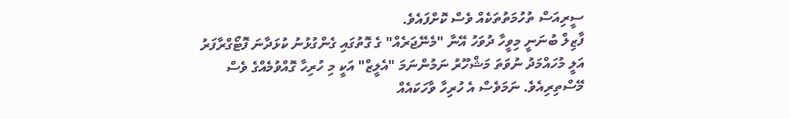ސީރިއަސް ތުހުމަތުތަކެއް ވެސް ކޮށްފައެވެ.
ފާޒިލް ބުނަނީ މިވީހާ ދުވަހު އޭނާ "މެނޭޖަރެއް" ގެ ގޮތުގައި ގެންގުޅުނު ކުޅަދާނަ ފޮޓޯގްރާފަރު އަލީ މުހައްމަދު ނުވަތަ މަޝްހޫރު ނަމުންނަމަ "އެލީޒް" އަކީ މި ހުރިހާ ގޮއްވުމެއްގެ ވެސް މޭސްތިރިއެވެ. ނަމަވެސް އެ ހުރިހާ ވާހަކައެއް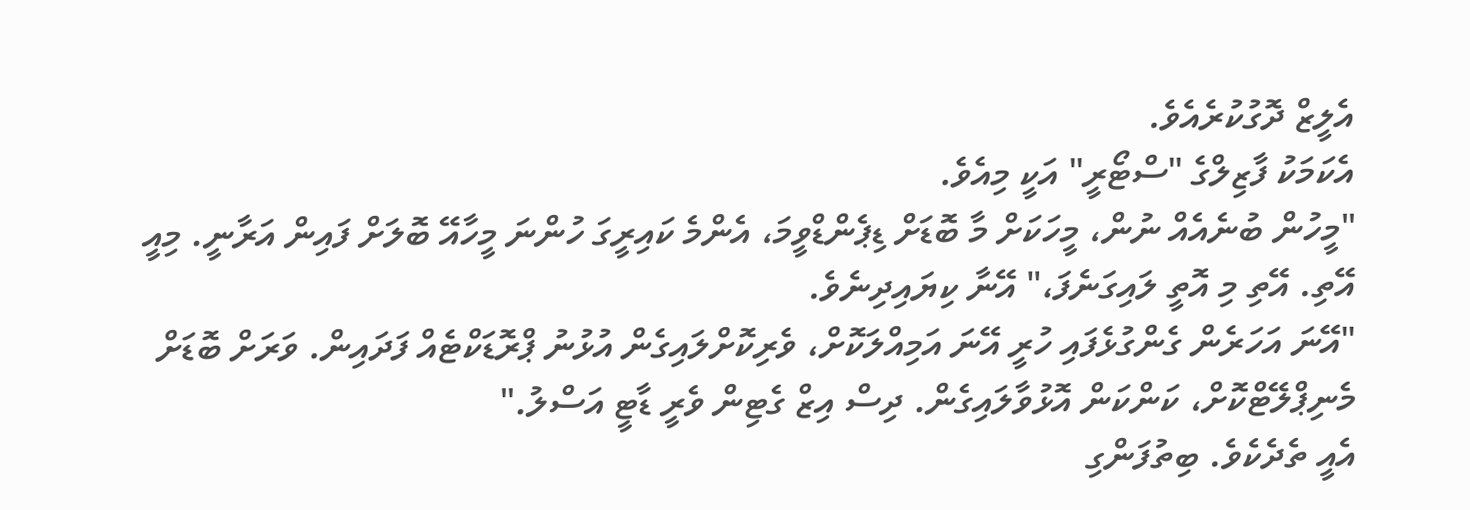އެލީޒް ދޮގުކުރެއެވެ.
އެކަމަކު ފާޒިލްގެ "ސްޓޯރީ" އަކީ މިއެވެ.
"މީހުން ބުނެއެއް ނުން، މީހަކަށް މާ ބޮޑަށް ޑިޕެންޑްވީމަ، އެންމެ ކައިރީގަ ހުންނަ މީހާއޭ ބޮލަށް ފައިން އަރާނީ. މިއީ އޭތި. އޭތި މި އޮތީ ލައިގަނެފަ،" އޭނާ ކިޔައިދިނެވެ.
"އޭނަ އަހަރެން ގެންގުޅެފައި ހުރީ އޭނަ އަމިއްލަކޮށް، ވެރިކޮށްލައިގެން އުޅުނު ޕްރޮޑަކްޓެއް ފަދައިން. ވަރަށް ބޮޑަށް މެނިޕްލޭޓްކޮށް، ކަންކަން އޮޅުވާލައިގެން. ދިސް އިޒް ގެޓިން ވެރީ ޑާޓީ އަސްލު."
އެއީ ތެދެކެވެ. ބިތުފަންގި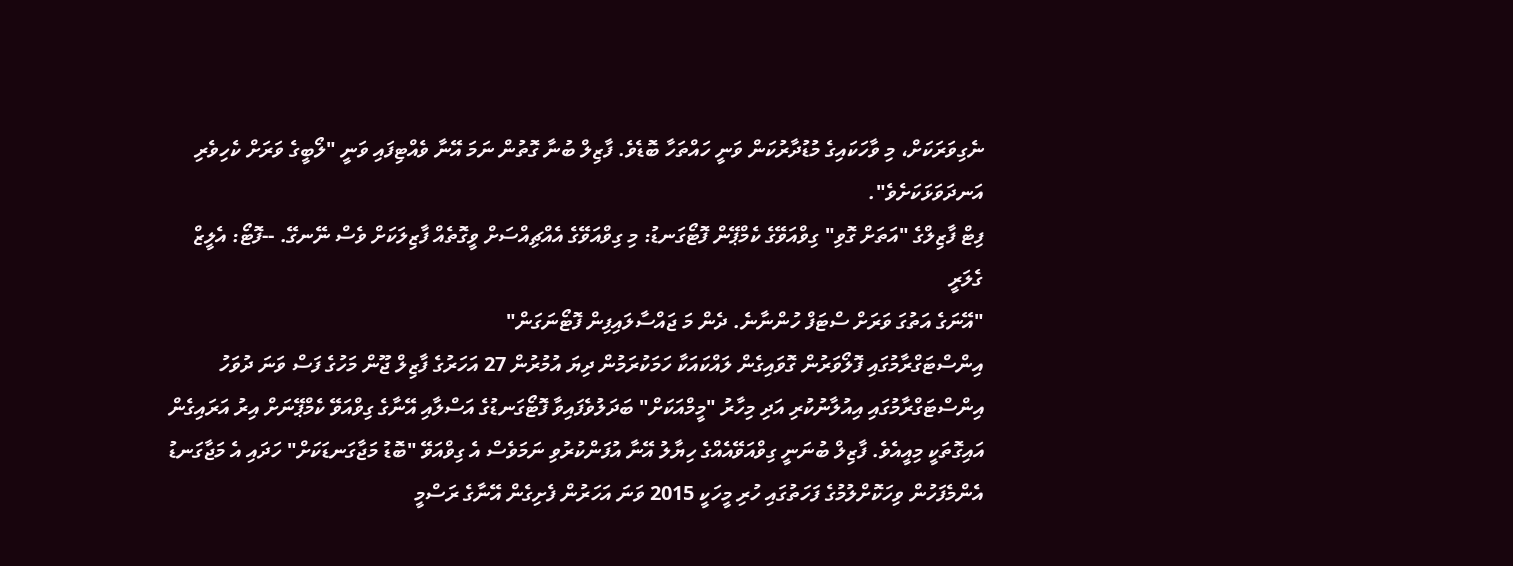ނެގިވަރަކަށް، މި ވާހަކައިގެ މުޑުދާރުކަން ވަނީ ހައްތަހާ ބޮޑެވެ. ފާޒިލް ބުނާ ގޮތުން ނަމަ އޭނާ ވެއްޓިފައި ވަނީ "ލޯބީގެ ވަރަށް ކެހިވެރި އަނދަވަޅަކަށެވެ".
ފިޓް ފާޒިލްގެ "އަތަށް ގޮވި" ގިވްއަވޭގެ ކެމްޕޭން ފޮޓޯގަނޑު: މި ގިވްއަވޭގެ އެއްޗިއްސަށް ވީގޮތެއް ފާޒިލަކަށް ވެސް ނޭނގޭ. --ފޮޓޯ: އެލީޒް ގެލަރީ
"އޭނަގެ އަތުގަ ވަރަށް ސްޓަފް ހުންނާނެ. ދެން މަ ޖައްސާލައިފިން ފޮޓޯނަގަން"
އިންސްޓަގްރާމުގައި ފޮލޯވަރުން ގޮވައިގެން ލައްކައަކާ ހަމަކުރަމުން ދިޔަ އުމުރުން 27 އަހަރުގެ ފާޒިލް ޖޫން މަހުގެ ފަސް ވަނަ ދުވަހު އިންސްޓަގްރާމުގައި އިއުލާނުކުރި އަދި މިހާރު "މީމްއަކަށް" ބަދަލުވެފައިވާ ފޮޓޯގަނޑުގެ އަސްލާއި އޭނާގެ ގިވްއަވޭ ކެމްޕޭނަށް އިރު އަރައިގެން އައިގޮތަކީ މިއީއެވެ. ފާޒިލް ބުނަނީ ގިވްއަވޭއެއްގެ ހިޔާލު އޭނާ އުފަންކުރުވި ނަމަވެސް އެ ގިވްއަވޭ "ބޮޑު މަޖާގަނޑަކަށް" ހަދައި އެ މަޖާގަނޑު އެންމެފަހުން ވިހަކޮށްލުމުގެ ފަހަތުގައި ހުރި މީހަކީ 2015 ވަނަ އަހަރުން ފެށިގެން އޭނާގެ ރަސްމީ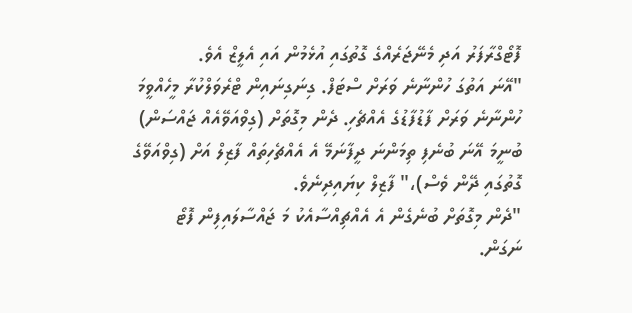ފޮޓޯގްރާފަރު އަދި މެނޭޖަރެއްގެ ގޮތުގައި އުޅެމުން އައި އެލީޒް އެވެ.
"އޭނަ އަތުގަ ހުންނާނެ ވަރަށް ސްޓަފް. ގިނަގިނައިން ޓްރެވަލްކުރާ މީހެއްވީމަ ހުންނާނެ ވަރަށް ފާޑުފާޑުގެ އެއްޗެހި. ދެން މިގޮތަށް (ގިވްއަވޭއެއް ޖައްސަން) ބުނީމަ އޭނަ ބުނެފި ތިމަންނަ ދީފާނަމޭ އެ އެއްޗެހިތައް ފާޒިލް އަށް (ގިވްއަވޭގެ ގޮތުގައި ދޭން ވެސް)،" ފާޒިލް ކިޔައިދިނެވެ.
"ދެން މިގޮތަށް ބުނެގެން އެ އެއްޗިއްސާއެކު މަ ޖައްސާލައިފިން ފޮޓޯ ނަގަން.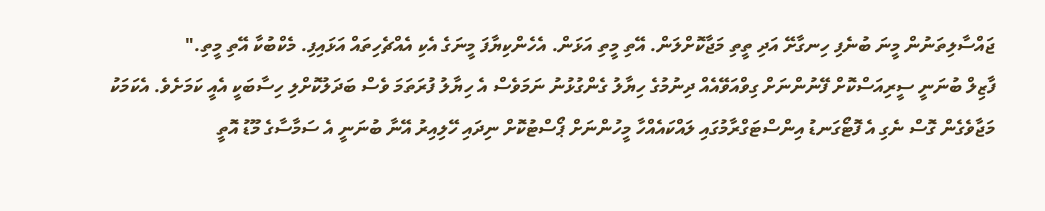ޖައްސާލިތަނުން މީނަ ބުނެފި ހިނގާށޭ އަދި ތީތި މަޖާކޮށްލަން. އޭތި މީތި އަޅަން. އެހެންކިޔާފަ މީނަގެ އެކި އެއްޗެހިތައް އަޅައިފި. މެކްބުކާ އޭތި މީތި."
ފާޒިލް ބުނަނީ ސީރިއަސްކޮށް ފޭނުންނަށް ގިވްއަވޭއެއް ދިނުމުގެ ހިޔާލު ގެންގުޅުނު ނަމަވެސް އެ ހިޔާލު ފުރަތަމަ ވެސް ބަދަލުކޮށްލި ހިސާބަކީ އެއީ ކަމަށެވެ. އެކަމަކު މަޖާވެގެން ގޮސް ނެގި އެ ފޮޓޯގަނޑު އިންސްޓަގްރާމުގައި ލައްކައެއްހާ މީހުންނަށް ޕޯސްޓުކޮށް ނިދައި ހޭލިއިރު އޭނާ ބުނަނީ އެ ސަމާސާގެ މޫޑު އޮތީ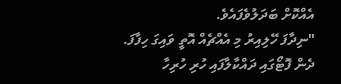އެއްކޮށް ބަދަލުވެފައެވެ.
"ނިދާފަ ހޭލިއިރު މި އެއްޗެއް އޮތީ ވައިގަ ހިފާފަ. ދެން ފޮޓޯގައި ދައްކާލާފައި ހުރި ހުރިހާ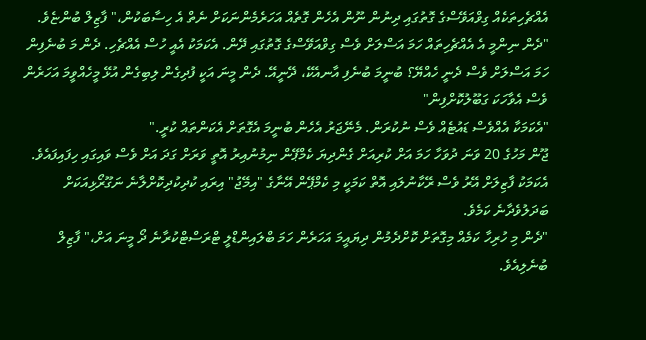އެއްޗެހިތަކެއް ގިވްއަވޭސްގެ ގޮތުގައި ދިނުން ނޫން އެހެން ގޮތެއް އަހަރެމެންނަކަށް ނެތް އެ ހިސާބަކުން،" ފާޒިލް ބުންޏެވެ.
"ދެން ނިންމީ އެ އެއްޗެހިތައް ހަމަ އަސްލަށް ވެސް ގިވްއަވޭސްގެ ގޮތުގައި ދޭން. އެކަމަކު އެއީ ހުސް އެއްޗެހި. ދެން މަ ބުނެފިން ހަމަ އަސްލަށް ވެސް ދެނީ ހެއްޔޭ؟ ބުނީމަ ބުނެފި އާނއެކޭ، ދޭނީއޭ. ދެން މީނަ އަކީ ފުދިގެން ލިބިގެން އުޅޭ މީހެއްވީމަ އަހަރެން ވެސް އެވާހަކަ ގަބޫލުކޮށްފިން"
"އެކަމަކާ އެއްވެސް ޑައުޓެއް ވެސް ނުކުރަން. މެނޭޖަރު އެހެން ބުނީމަ އެގޮތަށް އެކަންތައް ކުރީ."
ޖޫން މަހުގެ 20 ވަނަ ދުވަހާ ހަމަ އަށް ކުރިއަށް ގެންދިޔަ ކެމްޕޭން ނިމުނުއިރު އޮތީ ވަރަށް ގަދަ އަށް ވެސް ވައިގައި ހިފައިފައެވެ. އެކަމަކު ފާޒިލަށް އޭރު ވެސް ރޭކާނުލައި އޮތް ކަމަކީ މި ކެމްޕޭން އޭނާގެ "އިމޭޖު" އިރައި ކުދިކުދިކޮށްލާނެ ނަގޫރޯޅިއަކަށް ބަދަލުވެދާނެ ކަމެވެ.
"ދެން މި ހުރިހާ ކަމެއް މިގޮތަށް ކޮށްދެމުން ދިޔައީމަ އަހަރެން ހަމަ ބްލައިންޑްލީ ޓްރަސްޓްކުރާނެ ދޯ މީނަ އަށް،" ފާޒިލް ބުނެލިއެވެ.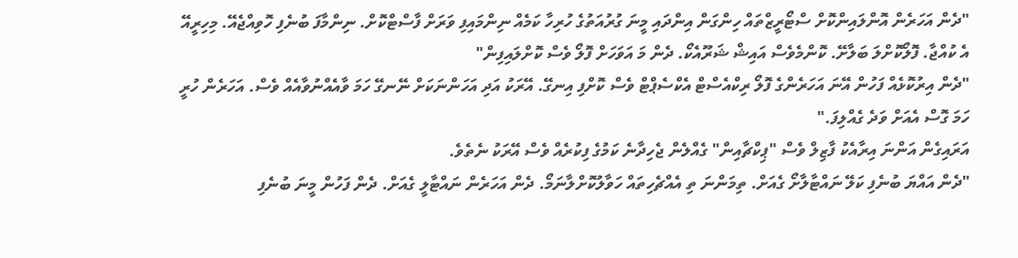"ދެން އަހަރެން އޮންލައިންކޮށް ސްޓޯރީޒްތައް ހިންގަން އިންދައި މީނަ ގުރުއަތުގެ ހުރިހާ ކަމެއް ނިންމައިފި ވަރަށް ފާސްޓްކޮށް. ނިންމާފަ ބުނެފި ހޮވިއްޖެއޭ. މިހިރީއޭ އެ ކުއްޖާ. ފޮލޯކޮށްލަ ބަލާށޭ. ކޮންމެވެސް އައިޝް ޝަރޫއެކޯ. ދެން މަ އަވަހަށް ފޮލޯ ވެސް ކޮށްލައިފިން"
"ދެން އިރުކޮޅެއް ފަހުން އޭނަ އަހަރެންގެ ފޮލޯ ރިކްއެސްޓް އެކްސެޕްޓް ވެސް ކޮށްފި އިނގޭ. އޭރަކު އަދި އަހަންނަކަށް ނޭނގޭ ހަމަ ވާއެއްނުވާއެއް ވެސް. އަހަރެން ހުރީ ހަމަ ގޮސް އެއަށް ވަދެ ގެއްލިފަ."
އަރައިގެން އަންނަ އިރާއެކު ފާޒިލް ވެސް "ޕިކްޗާއިން" ގެއްލެން ޖެހިދާނެ ކަމުގެ ފިކުރެއް ވެސް އޭރަކު ނެތެވެ.
"ދެން އައްޔަ ބުނެފި ކަލޭ ނައްޓާލާށޯ ގެއަށް. ތިމަންނަ ތި އެއްޗެހިތައް ހަވާލުކޮށްލާނަމޯ. ދެން އަހަރެން ނައްޓާލީ ގެއަށް. ދެން ފަހުން މީނަ ބުނެފި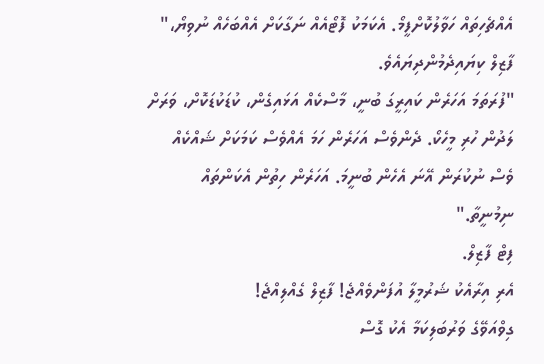އެއްޗެހިތައް ހަވާލުކޮށްފީމޯ. އެކަމަކު ފޮޓޯއެއް ނަގާކަށް އެއްބަހެއް ނުވިޔޯ،" ފާޒިލް ކިޔައިދެމުންދިޔައެވެ.
"ފުރަތަމަ އަހަރެން ކައިރީގަ ބުނީ، މާސްކެއް އަޅައިގެން، ކުޑަކުޑަކޮށް، ވަރަށް ލަދުން ހުރި މީހެކޯ. ދެންވެސް އަހަރެން ހަމަ އެއްވެސް ކަމަކަށް ޝައްކެއް ވެސް ނުކުރަން އޭނަ އެހެން ބުނީމަ. އަހަރެން ހިތުން އެކަންތައް ނިމުނީތާ."
ފިޓް ފާޒިލް.
އެރި އިރާއެކު ޝަރުމީލާ އުފަންވެއްޖެ! ފާޒިލް ގެއްލިއްޖެ!
ގިވްއަވޭގެ ވަރުބަލިކަމާ އެކު ގޮސް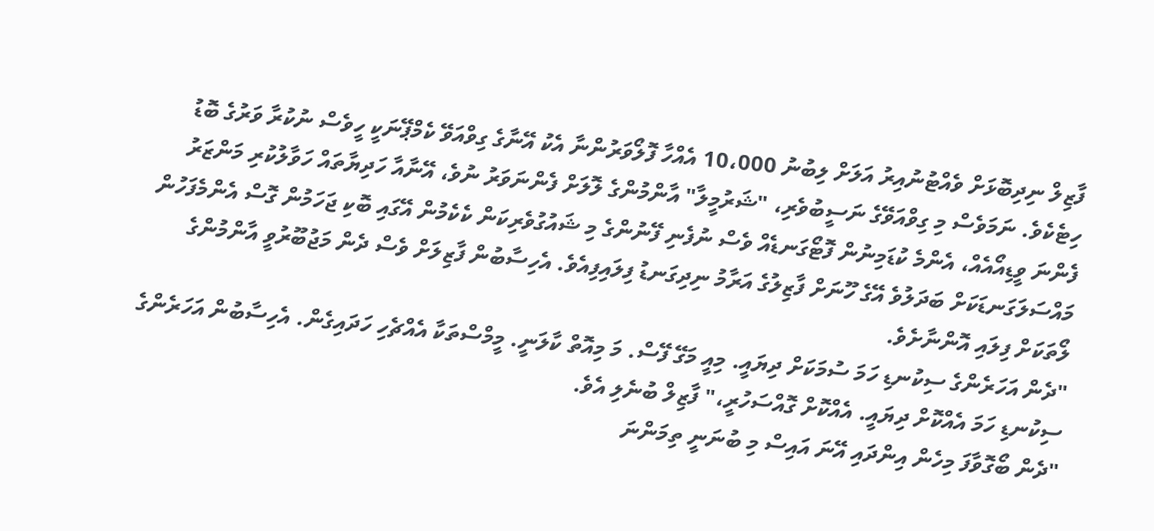ފާޒިލް ނިދިބޮޅަށް ވެއްޓުނުއިރު އަލަށް ލިބުނު 10،000 އެއްހާ ފޮލޯވަރުންނާ އެކު އޭނާގެ ގިވްއަވޭ ކެމްޕޭނަކީ ހީވެސް ނުކުރާ ވަރުގެ ބޮޑު ހިޓެކެވެ. ނަމަވެސް މި ގިވްއަވޭގެ ނަސީބުވެރި، "ޝަރުމީލާ" އާންމުންގެ ލޮލަށް ފެންނަވަރު ނުވެ، އޭނާއާ ހަދިޔާތައް ހަވާލުކުރި މަންޒަރު ފެންނަ ވީޑިއޯއެއް، އެންމެ ކުޑަމިނުން ފޮޓޯގަނޑެއް ވެސް ނުފެނި ފޭނުންގެ މި ޝައުގުވެރިކަން ކެކެމުން އޭގައި ބޮކި ޖަހަމުން ގޮސް އެންމެފަހުން މައްސަލަގަނޑަކަށް ބަދަލުވެ އޭގެ ހޫނަށް ފާޒިލުގެ އަރާމު ނިދިގަނޑު ފިލައިފިއެވެ. އެހިސާބުން ފާޒިލަށް ވެސް ދެން މަޖުބޫރުވީ އާންމުންގެ ލޯތަކަށް ފިލައި އޮންނާށެވެ.
"ދެން އަހަރެންގެ ސިކުނޑި ހަމަ ސުމަކަށް ދިޔައީ. މިއީ މަގޭ ފޭސް. މަ މިއޮތް ކާލަނީ. މީމްސްތަކާ އެއްޗެހި ހަދައިގެން. އެހިސާބުން އަހަރެންގެ ސިކުނޑި ހަމަ އެއްކޮށް ދިޔައީ. އެއްކޮށް ގޮއްސަހުރީ،" ފާޒިލް ބުނެލި އެވެ.
"ދެން ބޯގޮވާފަ މިހެން އިންދައި އޭނަ އައިސް މި ބުނަނީ ތިމަންނަ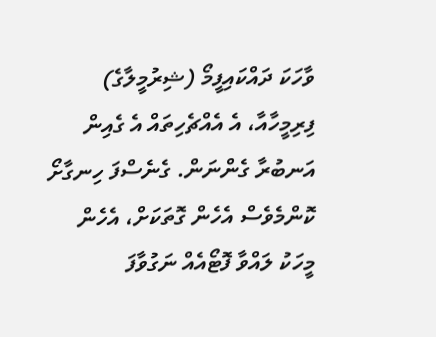ވާހަކަ ދައްކައިފީމޯ (ޝިރުމީލާގެ) ފިރިމީހާއާ، އެ އެއްޗެހިތައް އެ ގެއިން އަނބުރާ ގެންނަން. ގެނެސްފަ ހިނގާށޯ ކޮންމެވެސް އެހެން ގޮތަކަށް، އެހެން މީހަކު ލައްވާ ފޮޓޯއެއް ނަގުވާފަ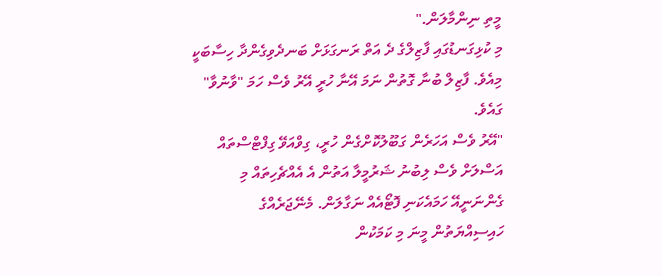މީތި ނިންމާލަން."
މި ކުޅިގަނޑުގައި ފާޒިލްގެ ދެ އަތް ރަނގަޅަށް ބަނދެވިގެންދާ ހިސާބަކީ މިއެވެ. ފާޒިލް ބުނާ ގޮތުން ނަމަ އޭނާ ހުރީ އޭރު ވެސް ހަމަ "ވާނުވާ" ގައެވެ.
"އޭރު ވެސް އަހަރެން ގަބޫލުކޮށްގެން ހުރީ، ގިވްއަވޭ ގިފްޓްސްތައް އަސްލަށް ވެސް ލިބުނު ޝަރުމީލާ އަތުން އެ އެއްޗެހިތައް މި ގެންނަނީއޭ ހަމައެކަނި ފޮޓޯއެއް ނަގާލަން. މެނޭޖަރެއްގެ ހައިސިއްޔަތުން މީނަ މި ކަމަކުން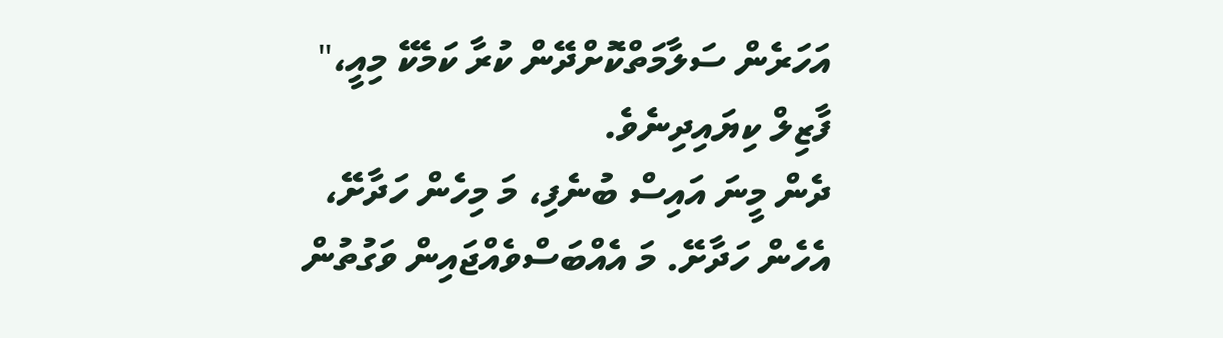އަހަރެން ސަލާމަތްކޮށްދޭން ކުރާ ކަމެކޭ މިއީ،" ފާޒިލް ކިޔައިދިނެވެ.
ދެން މީނަ އައިސް ބުނެފި، މަ މިހެން ހަދާށޭ، އެހެން ހަދާށޭ. މަ އެއްބަސްވެއްޖައިން ވަގުތުން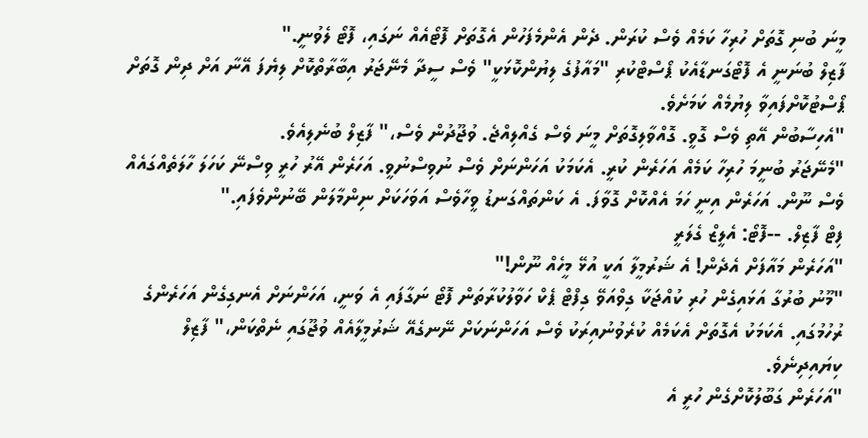މީނަ ބުނި ގޮތަށް ހުރިހާ ކަމެއް ވެސް ކުރަން. ދެން އެންމެފަހުން އެގޮތަށް ފޮޓޯއެއް ނަގައި، ފޮޓޯ ލެވުނީ."
ފާޒިލް ބުނަނީ އެ ފޮޓޯގަނޑާއެކު ޕޯސްޓްކުރި "މައާފުގެ ލިޔުންކޮޅަކީ" ވެސް ސީދާ މެނޭޖަރު އިބާރާތްކޮށް ލިޔެފަ އޭނާ އަށް ދިން ގޮތަށް ޕޯސްޓުކޮށްފައިވާ ލިޔުމެއް ކަމަށެވެ.
"އެހިސާބުން އޭތި ވެސް ގޮވީ. ގޮއްވާލިގޮތަށް މީނަ ވެސް ގެއްލިއްޖެ. ވުޖޫދުން ވެސް،" ފާޒިލް ބުނެލިއެވެ.
"މެނޭޖަރު ބުނީމަ ހުރިހާ ކަމެއް އަހަރެން ކުރީ. އެކަމަކު އަހަންނަށް ވެސް ނުވިސްނުވީ. އަހަރެން އޭރު ހުރީ ވިސްނޭ ކަހަލަ ހާލަތެއްގައެއް ވެސް ނޫން. އަހަރެން އިނީ ހަމަ އެއްކޮށް ގޮވާފަ. އެ ކަންތައްގަނޑު ވީހާވެސް އަވަހަކަށް ނިންމާލަން ބޭނުންވެފައި."
ފިޓް ފާޒިލް. --ފޮޓޯ: އެލީޒް ގެލަރީ
"އަހަރެން މައާފަށް އެދެން! އެ ޝަރުމީލާ އަކީ އުޅޭ މީހެއް ނޫން!"
"މޫނު ބުރުގާ އަޅައިގެން ހުރި ކުއްޖަކާ ގިވްއަވޭ ގިފްޓް ޕެކް ހަވާލުކުރާތަން ފޮޓޯ ނަގާފައި އެ ވަނީ، އަހަންނަށް އެނގިގެން އަހަރެންގެ ރުހުމުގައި. އެކަމަކު އެގޮތަށް އެކަމެއް ކުރެވުނުއިރަކު ވެސް އަހަންނަކަށް ނޭނގެއޭ ޝަރުމީލާއެއް ވުޖޫގައި ނެތްކަން،" ފާޒިލް ކިޔައިދިނެވެ.
"އަހަރެން ގަބޫލުކޮށްގެން ހުރީ އެ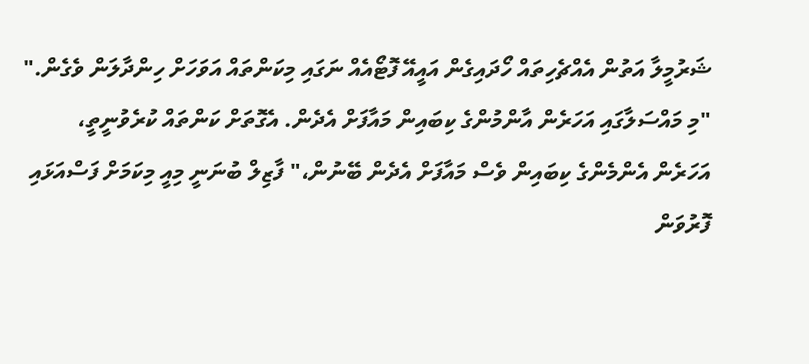ޝަރުމީލާ އަތުން އެއްޗެހިތައް ހޯދައިގެން އައީއޭ ފޮޓޯއެއް ނަގައި މިކަންތައް އަވަހަށް ހިންދާލަން ވެގެން."
"މި މައްސަލާގައި އަހަރެން އާންމުންގެ ކިބައިން މައާފަށް އެދެން. އެގޮތަށް ކަންތައް ކުރެވުނީތީ، އަހަރެން އެންމެންގެ ކިބައިން ވެސް މައާފަށް އެދެން ބޭނުން،" ފާޒިލް ބުނަނީ މިއީ މިކަމަށް ފަސްއަޅައި ފޮރުވަން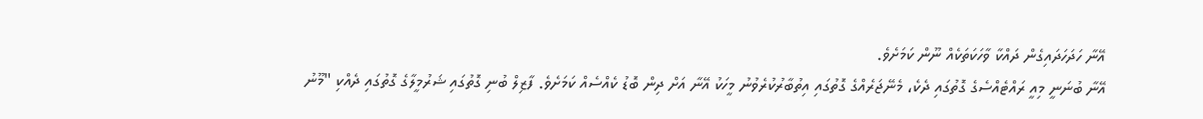އޭނާ ހަދަހަދައިގެން ދައްކާ ވާހަކަތަކެއް ނޫން ކަމަށެވެ.
އޭނާ ބުނަނީ މިއީ ރައްޓެއްސެގެ ގޮތުގައި ދެކެ، މެނޭޖަރެއްގެ ގޮތުގައި އިތުބާރުކުރެވުނު މީހަކު އޭނާ އަށް ދިން ބޮޑު ކެއްސެއް ކަމަށެވެ. ފާޒިލް ބުނި ގޮތުގައި ޝަރުމީލާގެ ގޮތުގައި ދެއްކި "މޫނު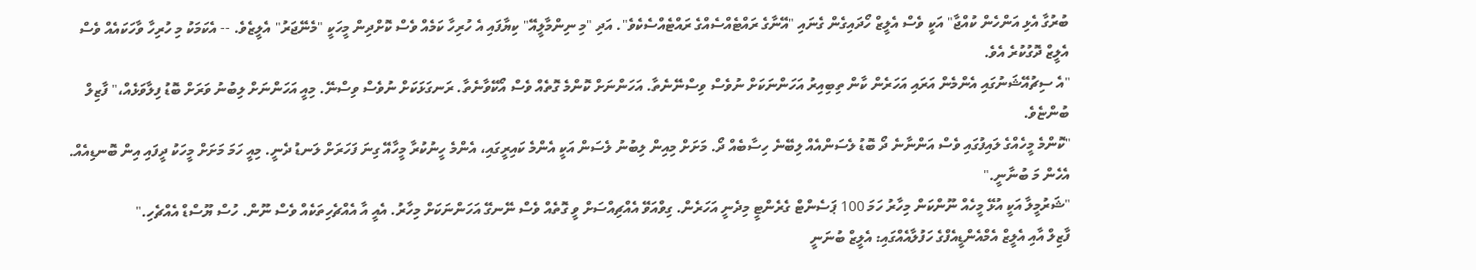ބުރުގާ އެޅި އަންހެން ކުއްޖާ" އަކީ ވެސް އެލީޒް ހޯދައިގެން ގެނައި "އޭނާގެ ރައްޓެއްސެއްގެ ރައްޓެއްސެކެވެ". އަދި "މި ނިންމާލީއޭ" ކިޔާފައި އެ ހުރިހާ ކަމެއް ވެސް ކޮށްދިން މީހަކީ "މެނޭޖަރު" އެލީޒެވެ. -- އެކަމަކު މި ހުރިހާ ވާހަކައެއް ވެސް އެލީޒް ދޮގުކުރެ އެވެ.
"އެ ސިޗުއޭޝަނުގައި އެންމެން އަރައި އަހަރެން ކާން ތިބިއިރު އަހަންނަކަށް ނުވެސް ވިސްނޭނެތާ. އަހަންނަށް ކޮންމެ ގޮތެއް ވެސް އޯކޭވާނެތާ. ރަނގަޅަކަށް ނުވެސް ވިސްނޭ. މިއީ އަހަންނަށް ލިބުނު ވަރަށް ބޮޑު ފިލާވަޅެއް،" ފާޒިލް ބުންޏެވެ.
"ކޮންމެ މީހެއްގެ ލައިފުގައި ވެސް އަންނާނެ ދޯ ބޮޑު ލެސަންއެއް ލިބޭނެ ހިސާބެއް ދޯ. މަށަށް މިއިން ލިބުނު ލެސަން އަކީ އެންމެ ކައިރީގައި، އެންމެ ހީނުކުރާ މީހާއޭ ގިނަ ފަހަރަށް ލަނޑު ދެނީ. މިއީ ހަމަ މަށަށް މީހަކު ދީފައި އިން ބޮނޑިއެއް. އެހެން މަ ބުނާނީ."
"ޝަރުމީލާ އަކީ އުޅޭ މީހެއް ނޫންކަން މިހާރު ހަމަ 100 ޕަސެންޓް ގެރެންޓީ މިދެނީ އަހަރެން. ގިވްއަވޭ އެއްޗިއްސަށް ވީ ގޮތެއް ވެސް ނޭނގޭ އަހަންނަކަށް މިހާރު. އެއީ އާ އެއްޗެހިތަކެއް ވެސް ނޫން. ހުސް ޔޫސްޑް އެއްޗެހި."
ފާޒިލް އާއި އެލީޒް އެމްއެންޑީއެފްގެ ހަފުލާއެއްގައި: އެލީޒް ބުނަނީ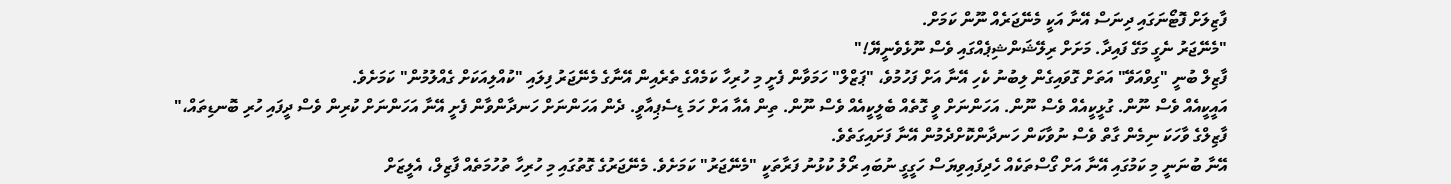ފާޒިލަށް ފޮޓޯނަގައި ދިނަސް އޭނާ އަކީ މެނޭޖަރެއް ނޫން ކަމަށް.
"މެނޭޖަރު ނެގީ މަގޭ ފައިދާ. މަށަށް ރިލޭޝަންޝިޕެއްގައި ވެސް ނޫޅެވެނީޔޭ!"
ފާޒިލް ބުނީ "ގިވްއަވޭ" އަތަށް ގޮވައިގެން ލިބުނު ކެހި އޭނާ އަށް ފަހުމުވެ، "ޕަޒްލް" ހަމަވާން ފެށީ މި ހުރިހާ ކަމެއްގެ ތެރެއިން އޭނާގެ މެނޭޖަރު ފިލައި "ކުއްލިއަކަށް ގެއްލުމުން" ކަމަށެވެ.
އައީކީއެއް ވެސް ނޫން. ގުޅީކީއެއް ވެސް ނޫން. އަހަންނަށް ވީ ގޮތެއް ބެލީކީއެއް ވެސް ނޫން. ތިން އެއާ އަށް ހަމަ ޑިސެޕިއާވީ. ދެން އަހަންނަށް ހަނދާންވާން ފެށީ އޭނާ އަހަންނަށް ކުރިން ވެސް ދީފައި ހުރި ބޮނޑިތައް،" ފާޒިލްގެ ވާހަކަ ނިމެން ގާތް ވެސް ނުވާކަން ހަނދާންކޮށްދެމުން އޭނާ ފަށައިގަތެވެ.
އޭނާ ބުނަނީ މި ކަމުގައި އޭނާ އަށް ގޯސްތަކެއް ހެދިފައިވިޔަސް ހަގީގީ ނުބައި ރޯލު ކުޅުނު ފަރާތަކީ "މެނޭޖަރު" ކަމަށެވެ. މެނޭޖަރުގެ ގޮތުގައި މި ހުރިހާ ތުހުމަތެއް ފާޒިލް، އެލީޒަށް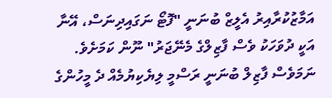އަމާޒުކުރާއިރު އެލީޒް ބުނަނީ "ފޮޓޯ ނަގައިދިނަސް، އޭނާ އަކީ ދުވަހަކު ވެސް ފާޒިލްގެ މެނޭޖަރު" ނޫން ކަމަށެވެ.
ނަމަވެސް ފާޒިލް ބުނަނީ ރަސްމީ ލިޔެކިޔުމެއް ދެ މީހުންގެ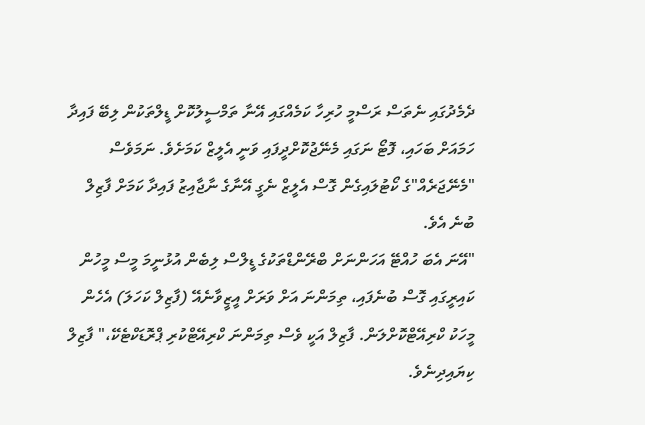ދެމެދުގައި ނެތަސް ރަސްމީ ހުރިހާ ކަމެއްގައި އޭނާ ތަމްސީލުކޮށް ޑީލްތަކުން ލިބޭ ފައިދާ ހަމައަށް ބަހައި، ފޮޓޯ ނަގައި މެނޭޖުކޮށްދީފައި ވަނީ އެލީޒް ކަމަށެވެ. ނަމަވެސް "މެނޭޖަރެއް"ގެ ކޯޓުލައިގެން ގޮސް އެލީޒް ނެގީ އޭނާގެ ނާޖާއިޒު ފައިދާ ކަމަށް ފާޒިލް ބުނެ އެވެ.
"އޭނަ އެބަ ހުއްޓޭ އަހަންނަށް ބްރޭންޑްތަކުގެ ޑީލްސް ލިބެން އުޅުނީމަ މީސް މީހުން ކައިރީގައި ގޮސް ބުނެފައި، ތިމަންނަ އަށް ވަރަށް އީޒީވާނެއޭ (ފާޒިލް ކަހަލަ) އެހެން މީހަކު ކްރިއޭޓްކޮށްލަން. ފާޒިލް އަކީ ވެސް ތިމަންނަ ކްރިއޭޓްކުރި ޕްރޮޑަކްޓެކޭ،" ފާޒިލް ކިޔައިދިނެވެ.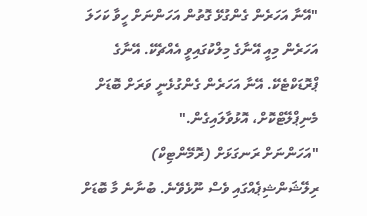"އޭނާ އަހަރެން ގެންގުޅޭ ގޮތުން އަހަންނަށް ހީވާ ކަހަލަ އަހަރެން މިއީ އޭނާގެ މިލްކުގައިވީ އެއްޗެކޭ. އޭނާގެ ޕްރޮޑަކްޓެކޭ. އޭނާ އަހަރެން ގެންގުޅެނީ ވަރަށް ބޮޑަށް މެނިޕްލޭޓްކޮށް، އޮޅުވާލައިގެން."
"އަހަންނަށް ރަނގަޅަށް (ރޮމޭންޓިކް) ރިލޭޝަންޝިޕެއްގައި ވެސް ނޫޅެވޭނެ. ބުނާނެ މާ ބޮޑަށް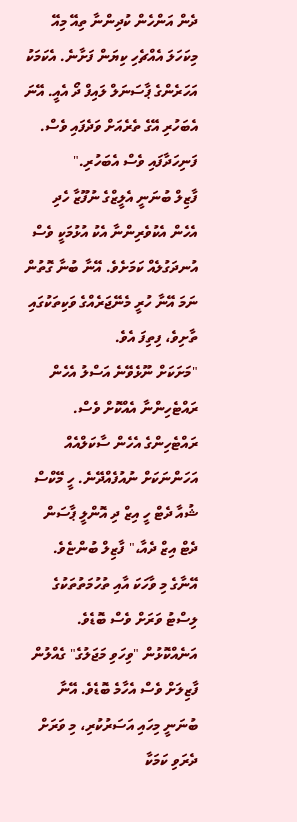ދެން އަންހެން ކުދިންނާ ތިއޭ މިއޭ މިކަހަލަ އެއްޗެހި ކިޔަން ފަށާނެ. އެކަމަކު އަހަރެންގެ ޕާސަނަލް ލައިފް ދޯ އެއީ. އޭނަ އެބަހުރި އޭގެ ތެރެއަށް ވަދެފައި ވެސް. ފަނިހަދާފައި ވެސް އެބަހުރި."
ފާޒިލް ބުނަނީ އެލީޒްގެ ނުފޫޒާ ހެދި އެހެން އެކުވެރިންނާ އެކު އުޅުމަކީ ވެސް އުނދަގުލެއް ކަމަށެވެ. އޭނާ ބުނާ ގޮތުން ނަމަ އޭނާ ހުރީ މެނޭޖަރެއްގެ ވަކިތަކުގައި ތާށިވެ، ފިތިފަ އެވެ.
"މަށަކަށް ނޫޅެވޭނެ އަސްލު އެހެން ރައްޓެހިންނާ އެއްކޮށް ވެސް. ރައްޓެހިންގެ އެހެން ސާކަލްއެއް އަހަންނަކަށް ނުއުފެއްދޭނެ. ހީ މޭކްސް ޝުއާ ދެޓް ހީ އިޒް ދި އޮންލީ ޕާސަން ދެޓް އިޒް ދެއާ،" ފާޒިލް ބުންޏެވެ.
އޭނާގެ މި ވާހަކަ އާއި ތުހުމަތުތަކުގެ ލިސްޓު ވަރަށް ވެސް ބޮޑެވެ. އަނެއްކޮޅުން "ވިހަވި މަޖަލުގެ" ގެއްލުން ފާޒިލަށް ވެސް އެހާމެ ބޮޑެވެ. އޭނާ ބުނަނީ މިހައި އަސަރުކުރި، މި ވަރަށް ދެރަވި ކަމަކާ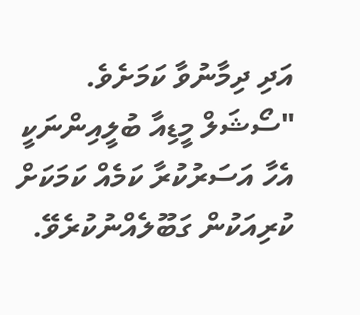އަދި ދިމާނުވާ ކަމަށެވެ.
"ސޯޝަލް މީޑިއާ ބުލީއިންނަކީ އެހާ އަސަރުކުރާ ކަމެއް ކަމަކަށް ކުރިއަކުން ގަބޫލެއްނުކުރެވޭ.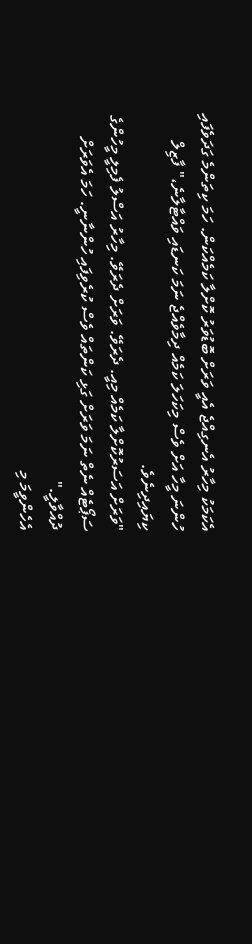އެކަމަކު މިހާރު އެނގިއްޖެ އެއީ ވަރަށް ބޮޑުވަރު ކޮށްލާ ކަމެއްކަން. ހަމަ ކިތަންމެ ގަދަވެފައި ހުންނަ މީހާ އަށް ވެސް މިކަހަލަ ކަމެއް ދިމާވެއްޖެ ނަމަ ކަނޑައި ވައްޓާލާނެ،" ފާޒިލް ކިޔައިދިނެވެ.
"ވަރަށް އަސަރުކޮށްލާ ކަމެއް މިއީ. ދެރަވޭ. ވަރަށް ދެރަވޭ. މިހާރު އަސްލު ފެމިލީ މީހުންގެ ސަޕޯޓެއް ނެތް ނަމަ ވަރަށް ގަޅި ކަންތައް ވެސް ކުރެވިފައި ހުންނާނީ. ހަމަ އެވަރަށް ދުއްވާލީ."
އެހެންވީމަ މި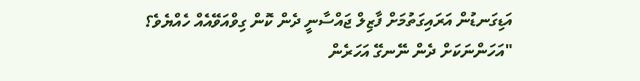އަޑިގަނޑުން އަރައިގަތުމަށް ފާޒިލް ޖައްސާނީ ދެން ކޮން ގިވްއަވޭއެއް ހެއްޔެވެ؟
"އަހަންނަކަށް ދެން ނޭނގޭ އަހަރެން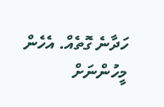ހަދާނެ ގޮތެއް. އެހެން މީހުންނަށް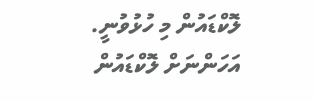ލޮކްޑައުން މި ހުޅުވުނީ. އަހަންނަށް ލޮކްޑައުން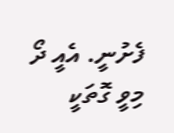ފެށުނީ. އެއީ ދޯ މިވީ ގޮތަކީ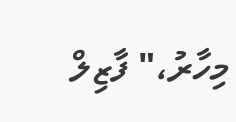މިހާރު،" ފާޒިލް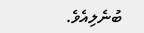ބުނެލިއެވެ.